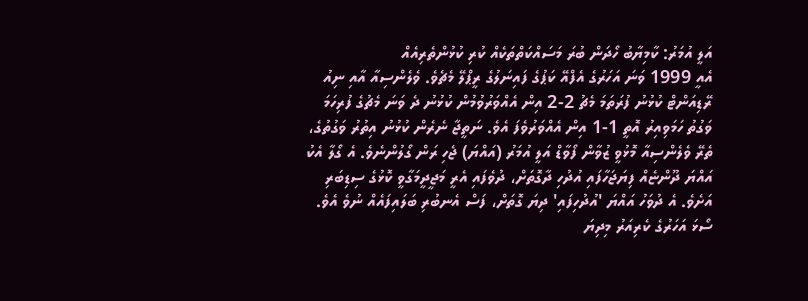އަލީ އުމަރު: ކާމިޔާބު ހޯދަން ބުރަ މަސައްކަތްތަކެއް ކުރި ކުޅުންތެރިއެއް
އެއީ 1999 ވަނަ އަހަރުގެ އެފްއޭ ކަޕުގެ ފައިނަލުގެ ރީޕްލޭ މެޗެވެ. ވެލެންސިއާ އާއި ނިއު ރޭޑިއަންޓް ކުޅުނު ފުރަތަމަ މެޗު 2-2 އިން އެއްވަރުވުމުން ކުޅުނު ދެ ވަނަ މެޗުގެ ފުރިހަމަ ވަގުތު ހަމަވިއިރު އޮތީ 1-1 އިން އެއްވަރުވެފަ އެވެ. ނަތީޖާ ނެރެން ކުޅުނު އިތުރު ވަގުތުގެ، ތެރޭ ވެލެންސިއާ މޮޅުވީ ޒުވާން ފޯވާޑް އަލީ އުމަރު (އައްޔަ) ޖެހި ރަން ގޯލުންނެވެ. އެ ގޯލާ އެކު އައްޔަ ދޫންޏެއް ފިޔަޖަހާފައި އުދުހި ދާގޮތަށް، ދުވެފައި އެރީ މަޖީދީމަގާވީ ކޮޅުގެ ސިޑިބަރި އަށެވެ. އެ ދުވަހު އައްޔަ 'އުދުހިފައި' ދިޔަ ގޮތަށް، ފަސް އެނބުރި ބަލައިފައެއް ނުވެ އެވެ. ސޯޅަ އަހަރުގެ ކެރިއަރު މިދިޔަ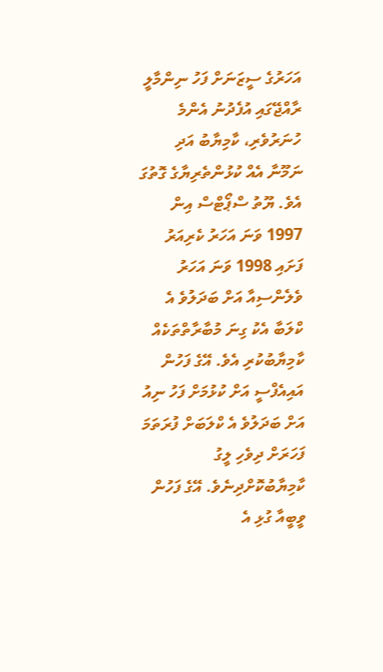އަހަރުގެ ސީޒަނަށް ފަހު ނިންމާލީ ރާއްޖޭގައި އުފެދުނު އެންމެ ހުނަރުވެރި، ކާމިޔާބު އަދި ނަމޫނާ އެއް ކުޅުންތެރިޔާގެ ގޮތުގަ އެވެ. ޔޫތު ސްޕޯޓްސް އިން 1997 ވަނަ އަހަރު ކެރިއަރު ފަށައި 1998 ވަނަ އަހަރު ވެލެންސިއާ އަށް ބަދަލުވެ އެ ކްލަބާ އެކު ގިނަ މުބާރާތްތަކެއް ކާމިޔާބުކުރި އެވެ. އޭގެ ފަހުން އައިއެފްސީ އަށް ކުޅުމަށް ފަހު ނިއު އަށް ބަދަލުވެ އެ ކްލަބަށް ފުރަތަމަ ފަހަރަށް ދިވެހި ލީގު ކާމިޔާބުކޮށްދިނެވެ. އޭގެ ފަހުން ވީބީއާ ގުޅި އެ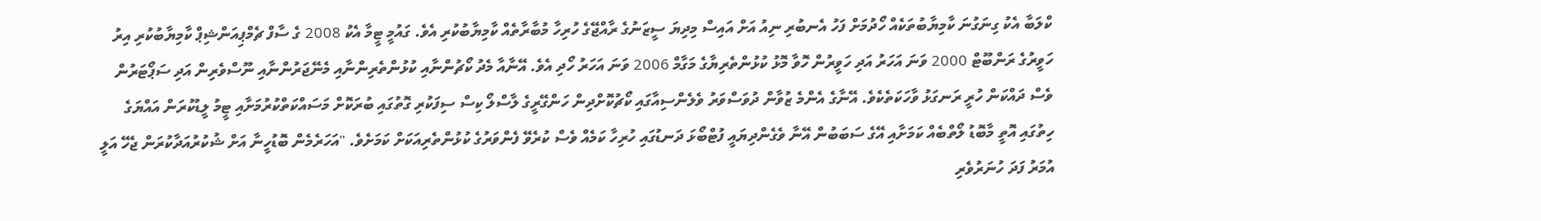ކްލަބާ އެކު ގިނަގުނަ ކާމިޔާބުތަކެއް ހޯދުމަށް ފަހު އެނބުރި ނިއު އަށް އައިސް މިދިޔަ ސީޒަނުގެ ރާއްޖޭގެ ހުރިހާ މުބާރާތެއް ކާމިޔާބުކުރި އެވެ. ގައުމީ ޓީމާ އެކު 2008 ގެ ސާފް ޗެމްޕިއަންޝިޕް ކާމިޔާބުކުރި އިރު ހަވީރުގެ ރަންބޫޓް 2000 ވަނަ އަހަރު އަދި ހަވީރުން ހޮވާ މޮޅު ކުޅުންތެރިޔާގެ މަގާމް 2006 ވަނަ އަހަރު ހޯދި އެވެ. އޭނާއާ މެދު ކޯޗުންނާއި ކުޅުންތެރިންނާއި މެނޭޖަރުންނާއި ނޫސްވެރިން އަދި ސަޕޯޓަރުން ވެސް ދައްކަން ހުރީ ރަނގަޅު ވާހަކަތެކެވެ. އޭނާގެ އެންމެ ޒުވާން ދުވަސްވަރު ވެލެންސިއާގައި ކޯޗުކޮށްދިން ހަންގޭރީގެ ލާސްލޯ ކިސް ސިފަކުރި ގޮތުގައި ބުރަކޮށް މަސައްކަތްކުރުމަށާއި ޓީމު ލީޑުކުރަން އައްޔަގެ ހިތުގައި އޮތީ މާބޮޑު ލޯތްބެއް ކަމަށާއި އޭގެ ސަބަބުން އޭނާ ވެގެންދިޔައީ ފުޓްބޯޅަ ދަނޑުގައި ހުރިހާ ކަމެއް ވެސް ކުރެވޭ ފެންވަރުގެ ކުޅުންތެރިއަކަށް ކަމަށެވެ. "އަހަރެމެން ބޮޑުހީނާ އަށް ޝުކުރުއަދާކުރަން ޖެހޭ އަލީ އުމަރު ފަދަ ހުނަރުވެރި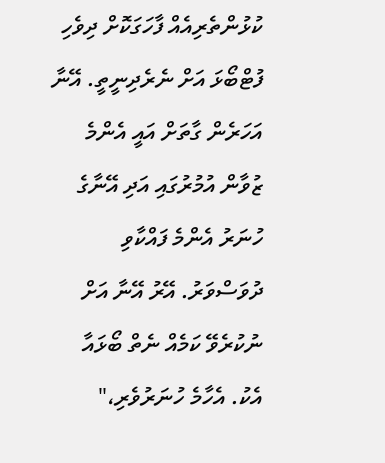ކުޅުންތެރިއެއް ފާހަގަކޮށް ދިވެހި ފުޓްބޯޅަ އަށް ނެރެދިނީތީ. އޭނާ އަހަރެން ގާތަށް އައީ އެންމެ ޒުވާން އުމުރުގައި އަދި އޭނާގެ ހުނަރު އެންމެ ފައްކާވި ދުވަސްވަރު. އޭރު އޭނާ އަށް ނުކުރެވޭ ކަމެއް ނެތް ބޯޅައާ އެކު. އެހާމެ ހުނަރުވެރި،"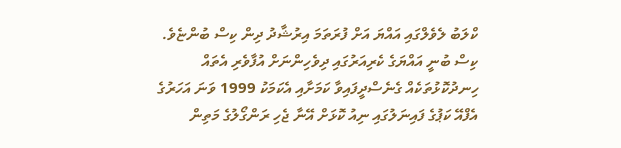ކްލަބު ލެވެލްގައި އައްޔަ އަށް ފުރަތަމަ އިރުޝާދު ދިން ކިސް ބުންޏެވެ. ކިސް ބުނީ އައްޔަގެ ކެރިއަރުގައި ދިވެހިންނަށް އުފާވެރި އެތައް ހިނދުކޮޅުތަކެއް ގެނެސްދީފައިވާ ކަމަށާއި އެކަމަކު 1999 ވަނަ އަހަރުގެ އެފްއޭ ކަޕުގެ ފައިނަލުގައި ނިއު ކޮޅަށް އޭނާ ޖެހި ރަންގޯލުގެ މަތިން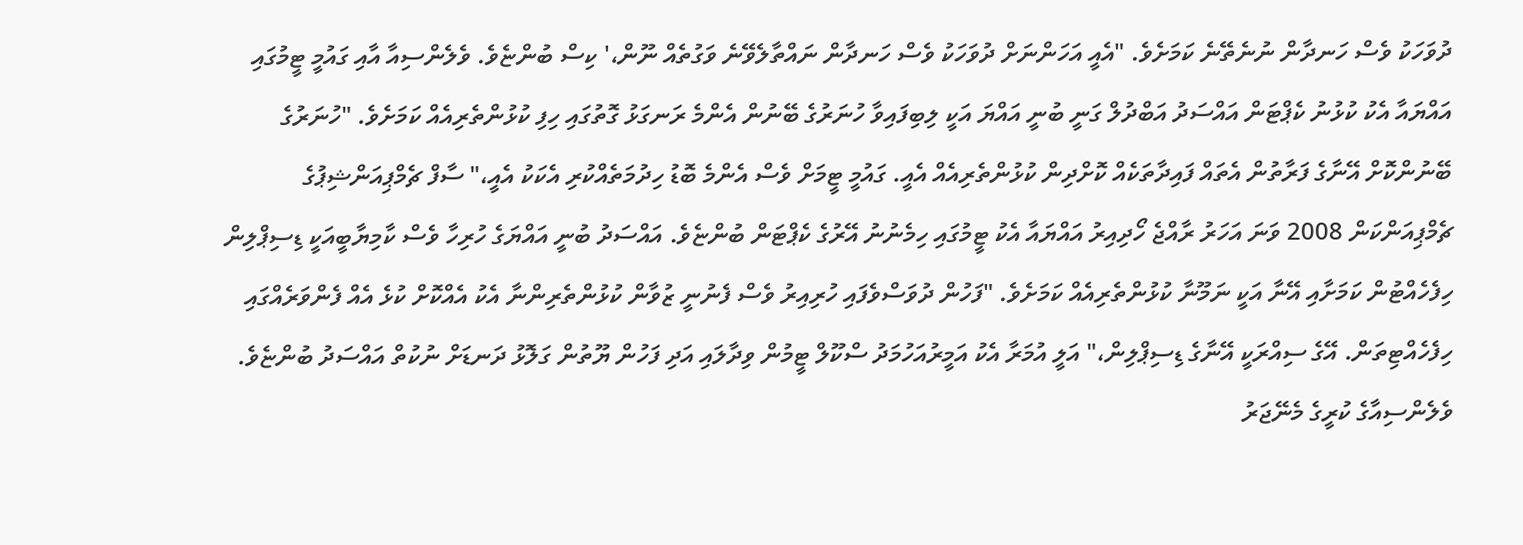ދުވަހަކު ވެސް ހަނދާން ނުނެތޭނެ ކަމަށެވެ. "އެއީ އަހަންނަށް ދުވަހަކު ވެސް ހަނދާން ނައްތާލެވޭނެ ވަގުތެއް ނޫން،' ކިސް ބުންޏެވެ. ވެލެންސިއާ އާއި ގައުމީ ޓީމުގައި އައްޔައާ އެކު ކުޅުނު ކެޕްޓަން އައްސަދު އަބްދުލް ގަނީ ބުނީ އައްޔަ އަކީ ލިބިފައިވާ ހުނަރުގެ ބޭނުން އެންމެ ރަނގަޅު ގޮތުގައި ހިފި ކުޅުންތެރިއެއް ކަމަށެވެ. "ހުނަރުގެ ބޭނުންކޮށް އޭނާގެ ފަރާތުން އެތައް ފައިދާތަކެއް ކޮށްދިން ކުޅުންތެރިއެއް އެއީ. ގައުމީ ޓީމަށް ވެސް އެންމެ ބޮޑު ހިދުމަތެއްކުރި އެކަކު އެއީ،" ސާފް ޗެމްޕިއަންޝިޕުގެ ޗެމްޕިއަންކަން 2008 ވަނަ އަހަރު ރާއްޖެ ހޯދިއިރު އައްޔައާ އެކު ޓީމުގައި ހިމެނުނު އޭރުގެ ކެޕްޓަން ބުންޏެވެ. އައްސަދު ބުނީ އައްޔަގެ ހުރިހާ ވެސް ކާމިޔާބީއަކީ ޑިސިޕްލިން ހިފެހެއްޓުން ކަމަށާއި އޭނާ އަކީ ނަމޫނާ ކުޅުންތެރިއެއް ކަމަށެވެ. "ފަހުން ދުވަސްވެފައި ހުރިއިރު ވެސް ފެނުނީ ޒުވާން ކުޅުންތެރިންނާ އެކު އެއްކޮށް ކުޅެ އެއް ފެންވަރެއްގައި ހިފެހެއްޓިތަން. އޭގެ ސިއްރަކީ އޭނާގެ ޑިސިޕްލިން،" އަލީ އުމަރާ އެކު އަމީރުއަހުމަދު ސްކޫލް ޓީމުން ވިދާލައި އަދި ފަހުން ޔޫތުން ގަލޮޅު ދަނޑަށް ނުކުތް އައްސަދު ބުންޏެވެ. ވެލެންސިއާގެ ކުރީގެ މެނޭޖަރު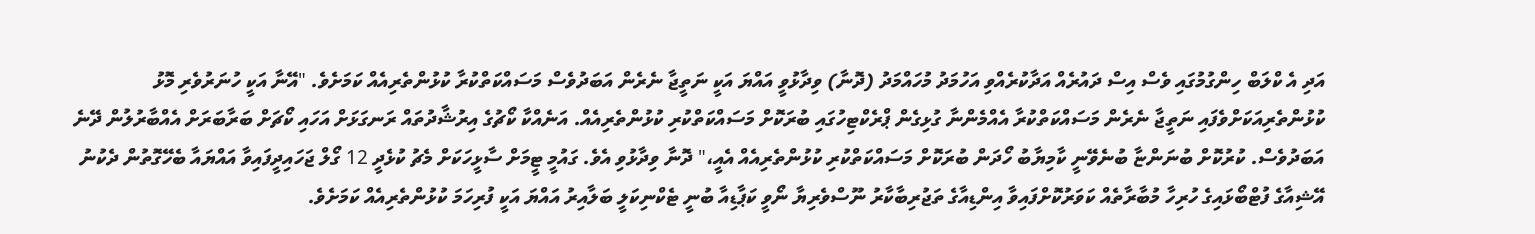އަދި އެ ކްލަބް ހިންގުމުގައި ވެސް އިސް ދައުރެއް އަދާކުރެއްވި އަހުމަދު މުހައްމަދު (ދޮނާ) ވިދާޅުވީ އައްޔަ އަކީ ނަތީޖާ ނެރެން އަބަދުވެސް މަސައްކަތްކުރާ ކުޅުންތެރިއެއް ކަމަށެވެ. "އޭނާ އަކީ ހުނަރުވެރި މޮޅު ކުޅުންތެރިއަކަށްވެފައި ނަތީޖާ ނެރެން މަސައްކަތްކުރާ އެއްމެންނާ ގުޅިގެން ޕްރެކްޓިހުގައި ބުރަކޮށް މަސައްކަތްކުރި ކުޅުންތެރިއެއް. އަނެއްކާ ކޯޗުގެ އިރުޝާދުތައް ރަނގަޅަށް އަހައި ކޯޗަށް ބަރާބަރަށް އެއްބާރުލުން ދޭނެ އަބަދުވެސް. ކުރުކޮށް ބުނަންޏާ ބުނެވޭނީ ކާމިޔާބު ހޯދަން ބުރަކޮށް މަސައްކަތްކުރި ކުޅުންތެރިއެއް އެއީ،" ދޮނާ ވިދާޅުވި އެވެ. ގައުމީ ޓީމަށް ސާޅީހަކަށް މެޗު ކުޅެދީ 12 ގޯލް ޖަހައިދީފައިވާ އައްޔައާ ބެހޭގޮތުން ދެކުނު އޭޝިއާގެ ފުޓްބޯޅައިގެ ހުރިހާ މުބާރާތެއް ކަވަރުކޮށްފައިވާ އިންޑިއާގެ ތަޖުރިބާކާރު ނޫސްވެރިޔާ ނޯވީ ކަޕާޑިއާ ބުނީ ޓެކްނިކަލީ ބަލާއިރު އައްޔަ އަކީ ފުރިހަމަ ކުޅުންތެރިއެއް ކަމަށެވެ.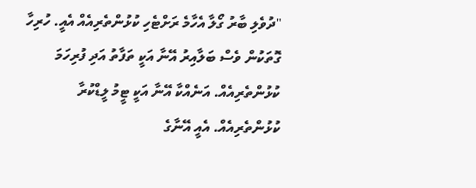"ދުވެލި ބާރު ގޯލާ އެހާމެ ރަށްޓެހި ކުޅުންތެރިއެއް އެއީ. ހުރިހާ ގޮތަކުން ވެސް ބަލާއިރު އޭނާ އަކީ ތަފާތު އަދި ފުރިހަމަ ކުޅުންތެރިއެއް. އަނެއްކާ އޭނާ އަކީ ޓީމު ލީޑްކުރާ ކުޅުންތެރިއެއް. އެއީ އޭނާގެ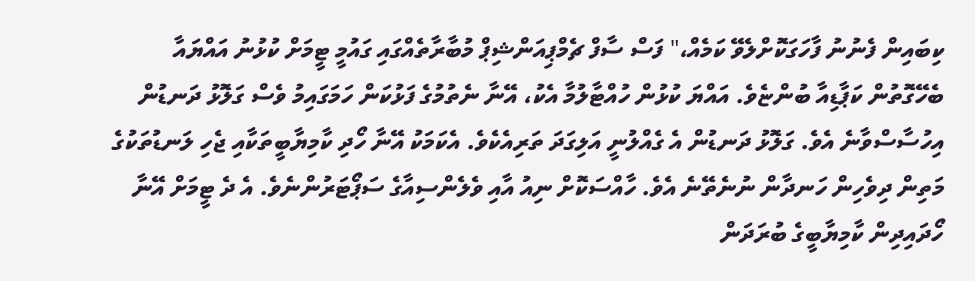ކިބައިން ފެނުނު ފާހަގަކޮށްލެވޭ ކަމެއް،" ފަސް ސާފް ޗެމްޕިއަންޝިޕް މުބާރާތެއްގައި ގައުމީ ޓީމަށް ކުޅުނު އައްޔައާ ބެހޭގޮތުން ކަޕާޑިއާ ބުންޏެވެ. އައްޔަ ކުޅުން ހުއްޓާލުމާ އެކު، އޭނާ ނެތުމުގެ ފަޅުކަން ހަމަގައިމު ވެސް ގަލޮޅު ދަނޑުން އިހުސާސްވާނެ އެވެ. ގަލޮޅު ދަނޑުން އެ ގެއްލުނީ އަލިގަދަ ތަރިއެކެވެ. އެކަމަކު އޭނާ ހޯދި ކާމިޔާބީތަކާއި ޖެހި ލަނޑުތަކުގެ މަތިން ދިވެހިން ހަނދާން ނުނެތޭނެ އެވެ. ހާއްސަކޮށް ނިއު އާއި ވެލެންސިއާގެ ސަޕޯޓަރުންނެވެ. އެ ދެ ޓީމަށް އޭނާ ހޯދައިދިން ކާމިޔާބީގެ ބުރަދަން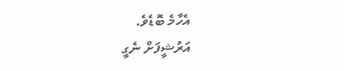އެހާމެ ބޮޑެވެ.
އަރުޝީފަށް ނެގީ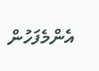އެންމެފަހުން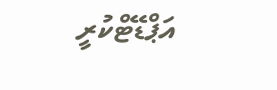އަޕްޑޭޓްކުރީ